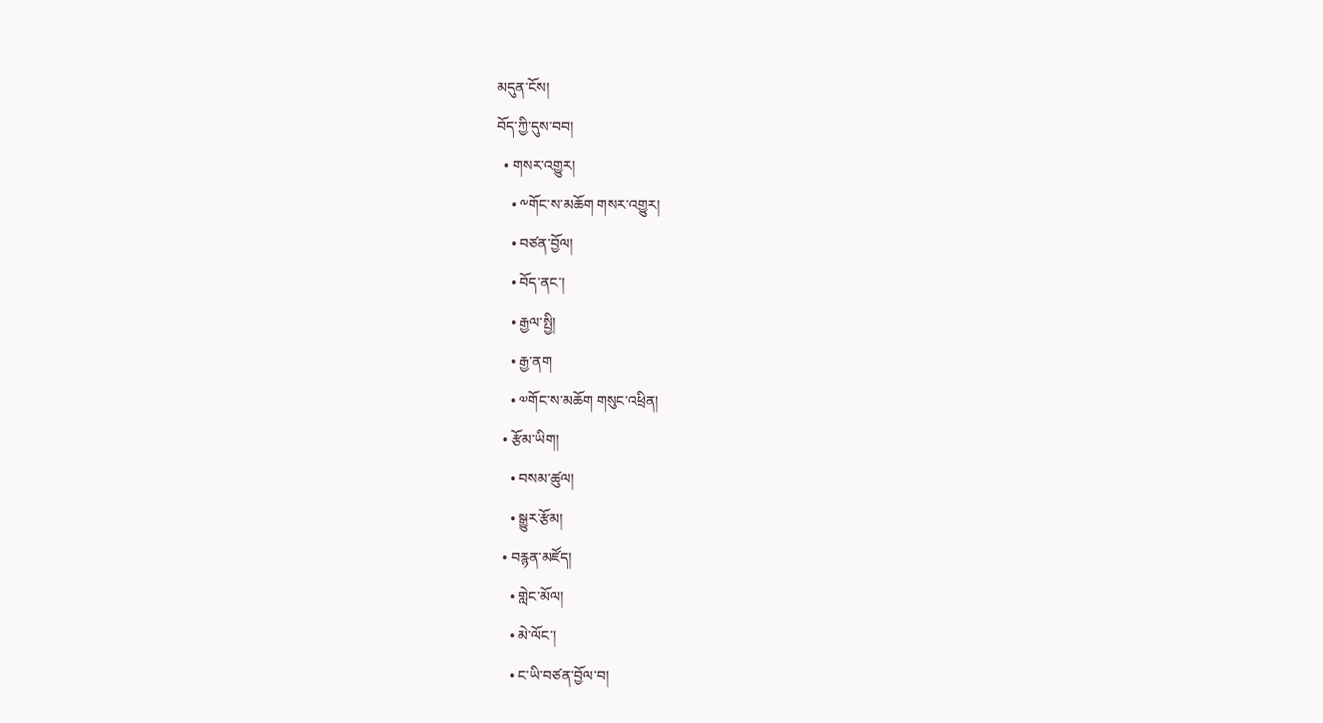མདུན་ངོས།
བོད་ཀྱི་དུས་བབ།
  • གསར་འགྱུར།
    • ༸གོང་ས་མཆོག གསར་འགྱུར།
    • བཙན་བྱོལ།
    • བོད་ནང་།
    • རྒྱལ་སྤྱི།
    • རྒྱ་ནག
    • ༧གོང་ས་མཆོག གསུང་འཕྲིན།
  • རྩོམ་ཡིག།
    • བསམ་ཚུལ།
    • སྒྱུར་རྩོམ།
  • བརྙན་མཛོད།
    • གླེང་མོལ།
    • མེ་ལོང་།
    • ང་ཡི་བཙན་བྱོལ་བ།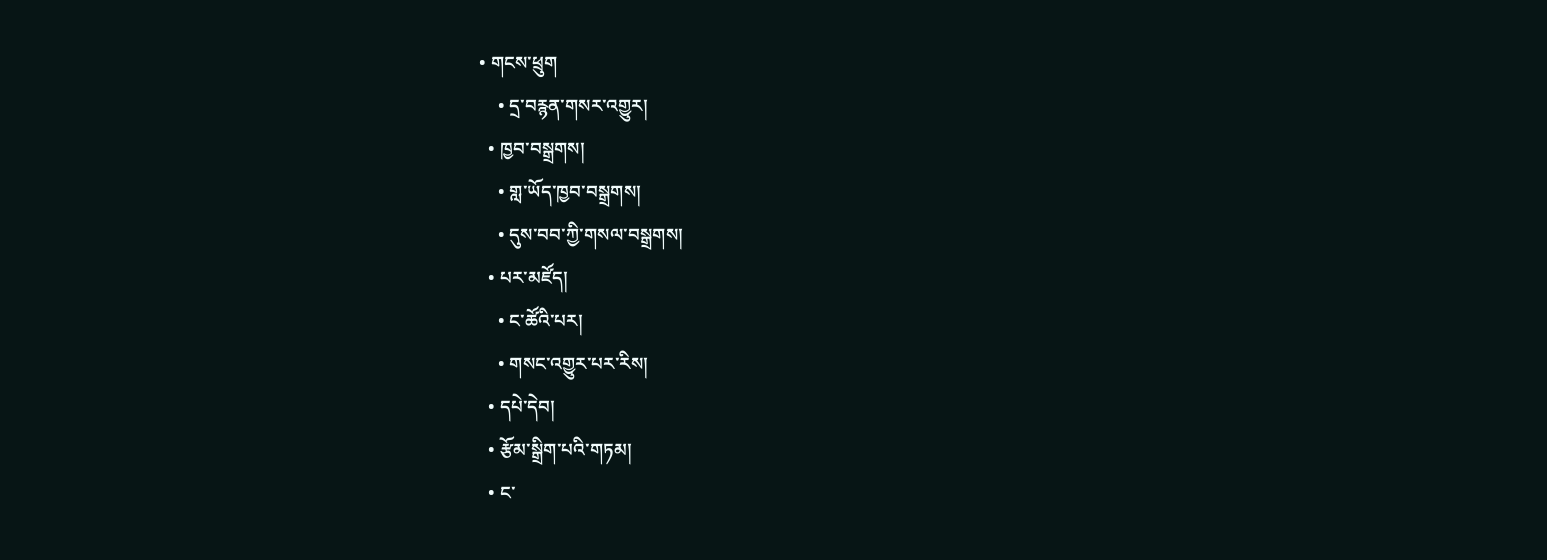• གངས་ཕྲུག
    • དྲ་བརྙན་གསར་འགྱུར།
  • ཁྱབ་བསྒྲགས།
    • གླ་ཡོད་ཁྱབ་བསྒྲགས།
    • དུས་བབ་ཀྱི་གསལ་བསྒྲགས།
  • པར་མཛོད།
    • ང་ཚོའི་པར།
    • གསང་འགྱུར་པར་རིས།
  • དཔེ་དེབ།
  • རྩོམ་སྒྲིག་པའི་གཏམ།
  • ང་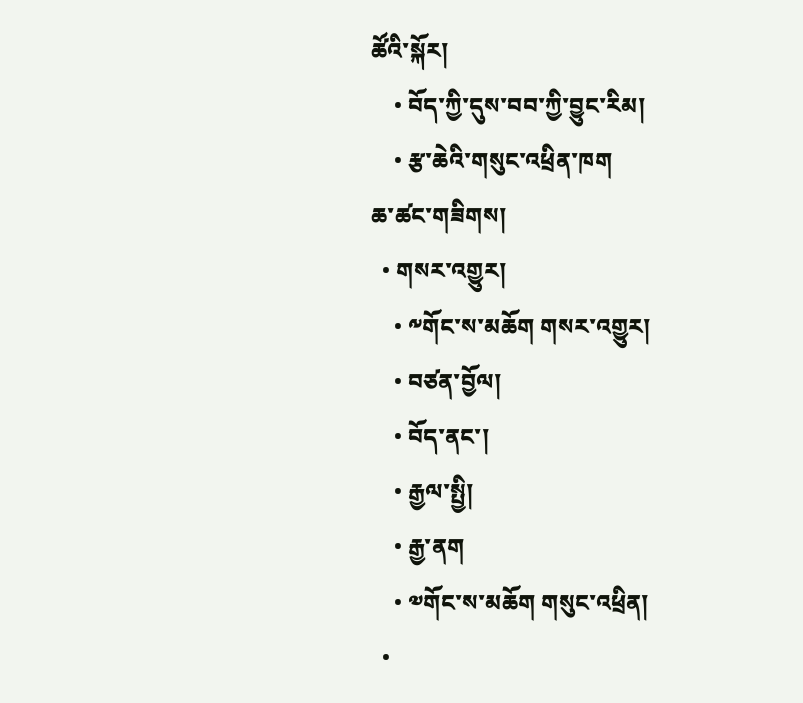ཚོའི་སྐོར།
    • བོད་ཀྱི་དུས་བབ་ཀྱི་བྱུང་རིམ།
    • རྩ་ཆེའི་གསུང་འཕྲིན་ཁག
ཆ་ཚང་གཟིགས།
  • གསར་འགྱུར།
    • ༸གོང་ས་མཆོག གསར་འགྱུར།
    • བཙན་བྱོལ།
    • བོད་ནང་།
    • རྒྱལ་སྤྱི།
    • རྒྱ་ནག
    • ༧གོང་ས་མཆོག གསུང་འཕྲིན།
  •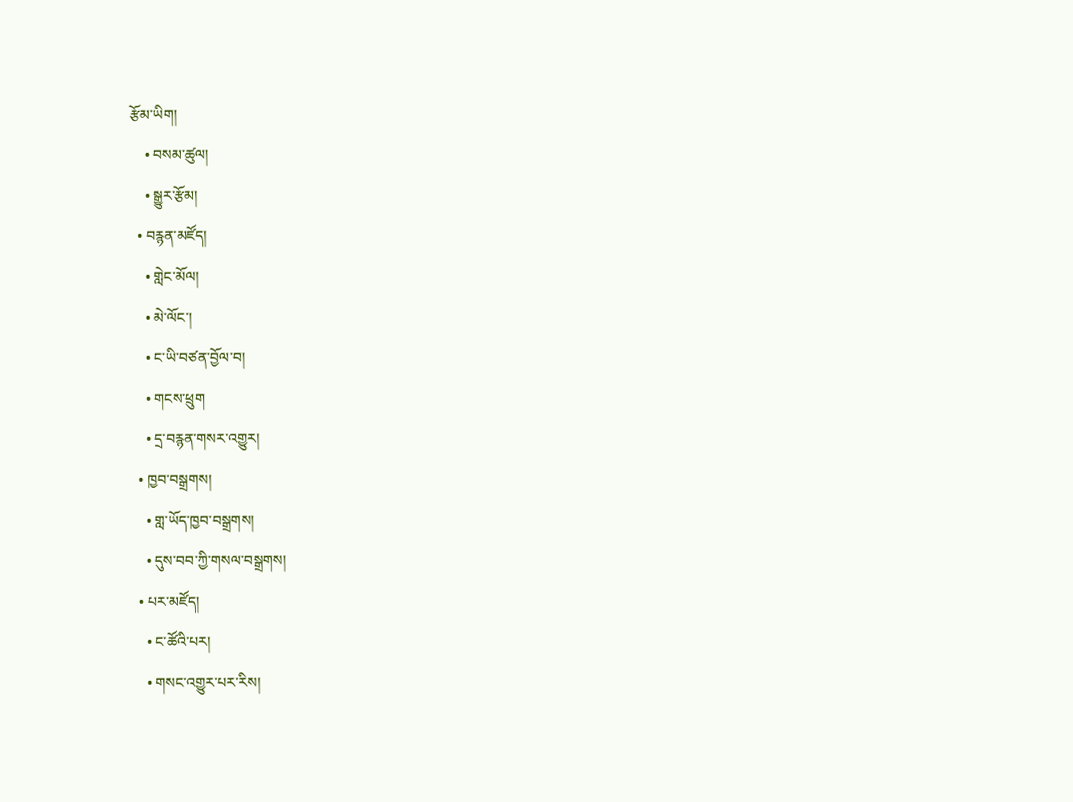རྩོམ་ཡིག།
    • བསམ་ཚུལ།
    • སྒྱུར་རྩོམ།
  • བརྙན་མཛོད།
    • གླེང་མོལ།
    • མེ་ལོང་།
    • ང་ཡི་བཙན་བྱོལ་བ།
    • གངས་ཕྲུག
    • དྲ་བརྙན་གསར་འགྱུར།
  • ཁྱབ་བསྒྲགས།
    • གླ་ཡོད་ཁྱབ་བསྒྲགས།
    • དུས་བབ་ཀྱི་གསལ་བསྒྲགས།
  • པར་མཛོད།
    • ང་ཚོའི་པར།
    • གསང་འགྱུར་པར་རིས།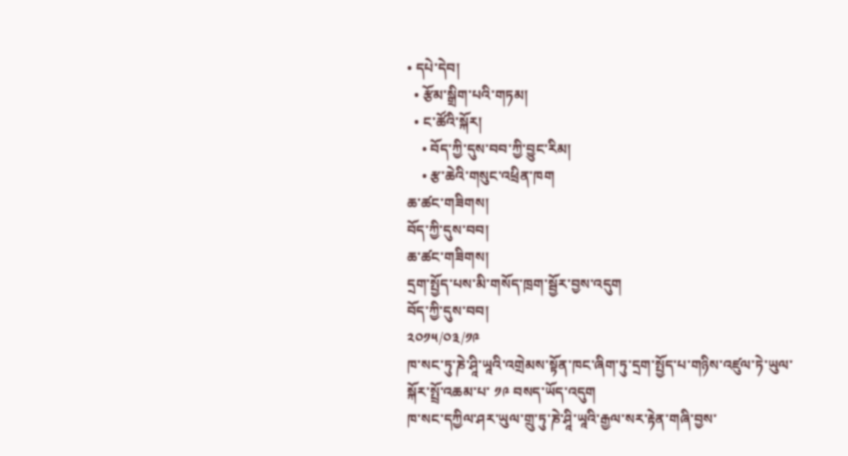• དཔེ་དེབ།
  • རྩོམ་སྒྲིག་པའི་གཏམ།
  • ང་ཚོའི་སྐོར།
    • བོད་ཀྱི་དུས་བབ་ཀྱི་བྱུང་རིམ།
    • རྩ་ཆེའི་གསུང་འཕྲིན་ཁག
ཆ་ཚང་གཟིགས།
བོད་ཀྱི་དུས་བབ།
ཆ་ཚང་གཟིགས།
དྲག་སྤྱོད་པས་མི་གསོད་ཁྲག་སྦྱོར་བྱས་འདུག
བོད་ཀྱི་དུས་བབ།
༢༠༡༥/༠༣/༡༩
ཁ་སང་ཏུ་ཎེ་ཤཱི་ཡཱའི་འགྲེམས་སྟོན་ཁང་ཞིག་ཏུ་དྲག་སྤྱོད་པ་གཉིས་འཛུལ་ཏེ་ཡུལ་སྐོར་སྤྲོ་འཆམ་པ་ ༡༩ བསད་ཡོད་འདུག
ཁ་སང་དཀྱིལ་ཤར་ཡུལ་གྲུ་ཏུ་ཎེ་ཤཱི་ཡཱའི་རྒྱལ་སར་རྟེན་གཞི་བྱས་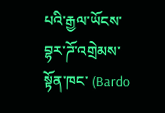པའི་རྒྱལ་ཡོངས་བྷར་ཌོ་འགྲེམས་སྟོན་ཁང་ (Bardo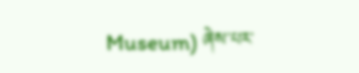Museum) ཞེས་པར་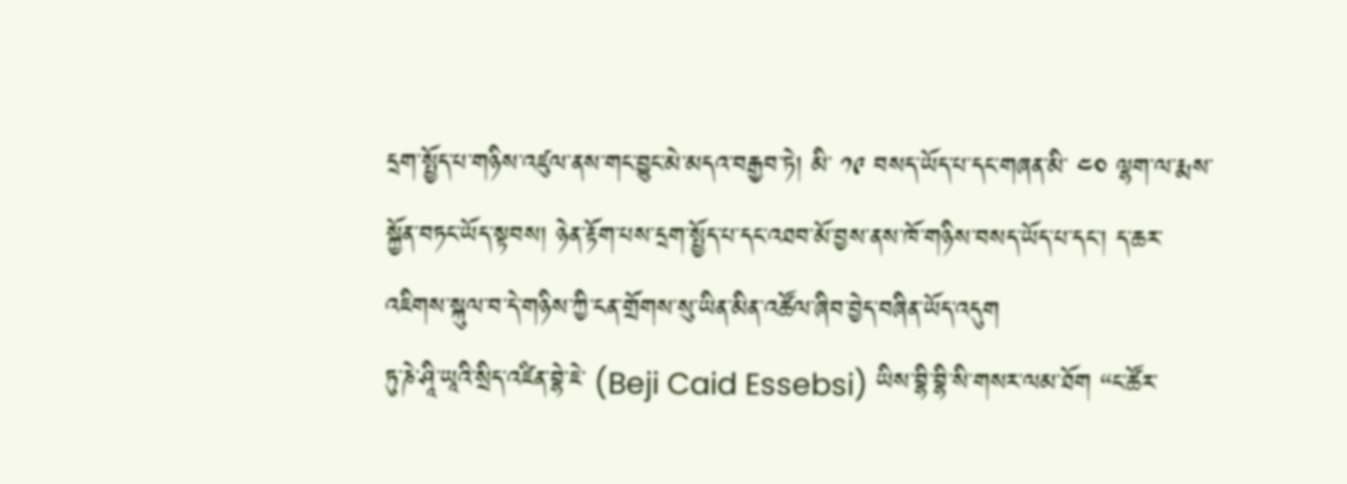དྲག་སྤྱོད་པ་གཉིས་འཛུལ་ནས་གང་བྱུང་མེ་མདའ་བརྒྱབ་ཏེ། མི་ ༡༩ བསད་ཡོད་པ་དང་གཞན་མི་ ༤༠ ལྷག་ལ་རྨས་སྐྱོན་བཏང་ཡོད་སྟབས། ཉེན་རྟོག་པས་དྲག་སྤྱོད་པ་དང་འཐབ་མོ་བྱས་ནས་ཁོ་གཉིས་བསད་ཡོད་པ་དང་། ད་ཆར་འཇིགས་སྐུལ་བ་དེ་གཉིས་ཀྱི་ངན་གྲོགས་སུ་ཡིན་མིན་འཚོལ་ཞིབ་བྱེད་བཞིན་ཡོད་འདུག
ཏུ་ཎེ་ཤཱི་ཡཱའི་སྲིད་འཛིན་བྷེ་ཇེ་ (Beji Caid Essebsi) ཡིས་བྷི་བྷི་སི་གསར་ལམ་ཐོག “ང་ཚོར་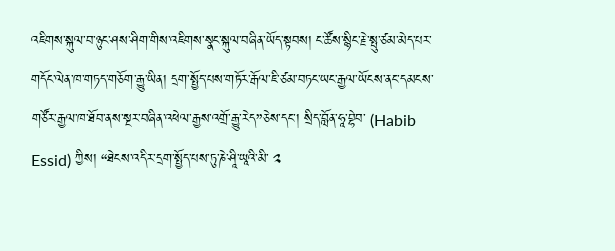འཇིགས་སྐུལ་བ་ཉུང་ཤས་ཤིག་གིས་འཇིགས་སྣང་སྐུལ་བཞིན་ཡོད་སྟབས། ང་ཚོས་སྙིང་རྗེ་སྤུ་ཙམ་མེད་པར་གདོང་ལེན་ཁ་གཏད་གཅོག་རྒྱུ་ཡིན། དྲག་སྤྱོད་པས་གཏོར་རྒོལ་ཇི་ཙམ་བཏང་ཡང་རྒྱལ་ཡོངས་ནང་དམངས་གཙོར་རྒྱལ་ཁ་ཐོབ་ནས་སྔར་བཞིན་འཕེལ་རྒྱས་འགྲོ་རྒྱུ་རེད”ཅེས་དང་། སྲིད་བློན་ཧཱ་བྷེབ་ (Habib Essid) ཀྱིས། “ཐེངས་འདིར་དྲག་སྤྱོད་པས་ཏུ་ཎེ་ཤཱི་ཡཱའི་མི་ ༢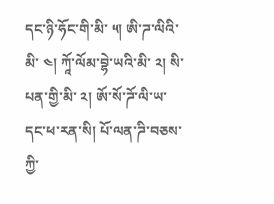དང་ཉི་ཧོང་གི་མི་ ༥། ཨི་ཌ་ལིའི་མི་ ༤། ཀཱོ་ལོམ་བྷེ་ཡའི་མི་ ༢། སི་པན་གྱི་མི་ ༢། ཨོ་སོ་ཌོ་ལི་ཡ་དང་ཕ་རན་སི། པོ་ལན་ཌི་བཅས་ཀྱི་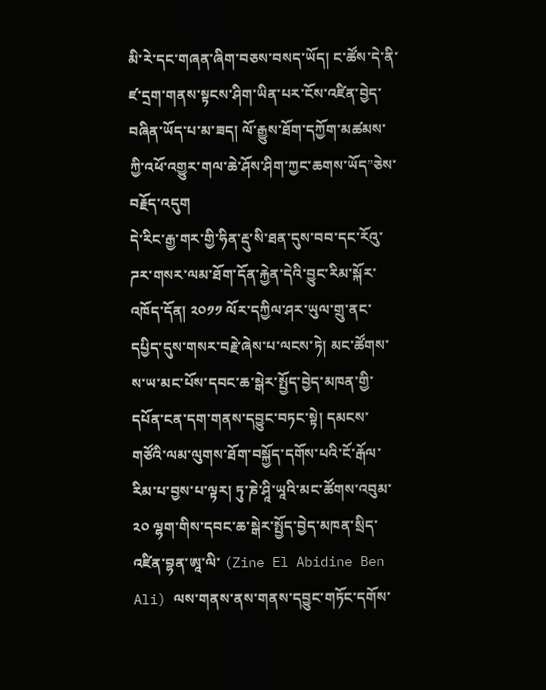མི་རེ་དང་གཞན་ཞིག་བཅས་བསད་ཡོད། ང་ཚོས་དེ་ནི་ཛ་དྲག་གནས་སྟངས་ཤིག་ཡིན་པར་ངོས་འཛིན་བྱེད་བཞིན་ཡོད་པ་མ་ཟད། ལོ་རྒྱུས་ཐོག་དཀྱོག་མཚམས་ཀྱི་འཕོ་འགྱུར་གལ་ཆེ་ཤོས་ཤིག་ཀྱང་ཆགས་ཡོད”ཅེས་བརྗོད་འདུག
དེ་རིང་རྒྱ་གར་གྱི་ཧིན་རྡུ་སི་ཐན་དུས་བབ་དང་རོའུ་ཌར་གསར་ལམ་ཐོག་དོན་རྐྱེན་དེའི་བྱུང་རིམ་སྐོར་འཁོད་དོན། ༢༠༡༡ ལོར་དཀྱིལ་ཤར་ཡུལ་གྲུ་ནང་དཔྱིད་དུས་གསར་བརྗེ་ཞེས་པ་ལངས་ཏེ། མང་ཚོགས་ས་ཡ་མང་པོས་དབང་ཆ་སྒེར་སྤྱོད་བྱེད་མཁན་གྱི་དཔོན་ངན་དག་གནས་དབྱུང་བཏང་སྟེ། དམངས་གཙོའི་ལམ་ལུགས་ཐོག་བསྐྱོད་དགོས་པའི་ངོ་རྒོལ་རིམ་པ་བྱས་པ་ལྟར། ཏུ་ཎེ་ཤཱི་ཡཱའི་མང་ཚོགས་འབུམ་ ༢༠ ལྷག་གིས་དབང་ཆ་སྒེར་སྤྱོད་བྱེད་མཁན་སྲིད་འཛིན་བྷན་ཨཱ་ལི་ (Zine El Abidine Ben Ali) ལས་གནས་ནས་གནས་དབྱུང་གཏོང་དགོས་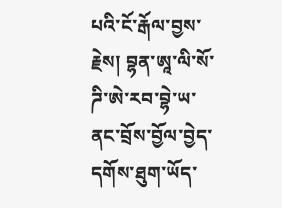པའི་ངོ་རྒོལ་བྱས་རྗེས། བྷན་ཨཱ་ལི་སོ་ཌི་ཨེ་རབ་བྷེ་ཡ་ནང་བྲོས་བྱོལ་བྱེད་དགོས་ཐུག་ཡོད་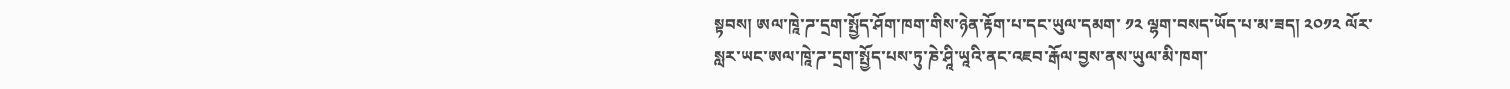སྟབས། ཨལ་ཁཱེ་ཌ་དྲག་སྤྱོད་ཤོག་ཁག་གིས་ཉེན་རྟོག་པ་དང་ཡུལ་དམག་ ༡༢ ལྷག་བསད་ཡོད་པ་མ་ཟད། ༢༠༡༢ ལོར་སླར་ཡང་ཨལ་ཁཱེ་ཌ་དྲག་སྤྱོད་པས་ཏུ་ཎེ་ཤཱི་ཡཱའི་ནང་འཇབ་རྒོལ་བྱས་ནས་ཡུལ་མི་ཁག་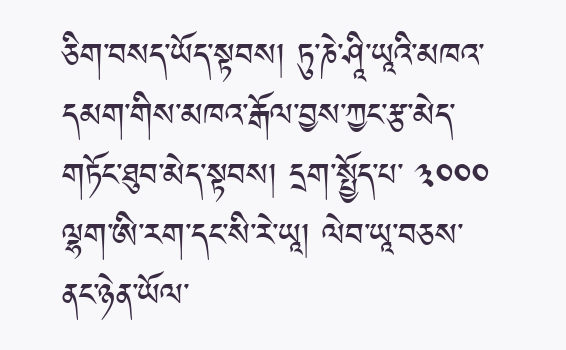ཅིག་བསད་ཡོད་སྟབས། ཏུ་ཎེ་ཤཱི་ཡཱའི་མཁའ་དམག་གིས་མཁའ་རྒོལ་བྱས་ཀྱང་རྩ་མེད་གཏོང་ཐུབ་མེད་སྟབས། དྲག་སྤྱོད་པ་ ༣༠༠༠ ལྷག་ཨི་རག་དང་སི་རེ་ཡཱ། ལེབ་ཡཱ་བཅས་ནང་ཉེན་ཡོལ་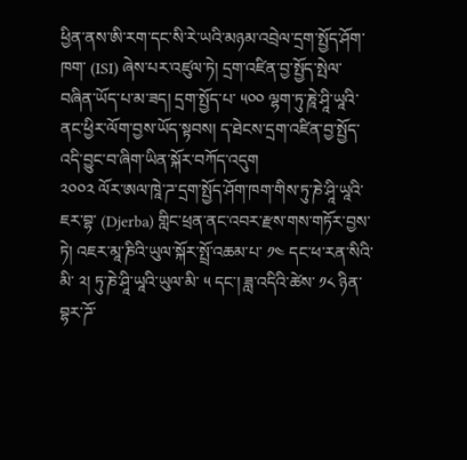ཕྱིན་ནས་ཨི་རག་དང་སི་རེ་ཡའི་མཉམ་འབྲེལ་དྲག་སྤྱོད་ཤོག་ཁག་ (ISI) ཞེས་པར་འཛུལ་ཏེ། དྲག་འཛིན་བྱ་སྤྱོད་སྤེལ་བཞིན་ཡོད་པ་མ་ཟད། དྲག་སྤྱོད་པ་ ༥༠༠ ལྷག་ཏུ་ཎཱེ་ཤཱི་ཡཱའི་ནང་ཕྱིར་ལོག་བྱས་ཡོད་སྟབས། ད་ཐེངས་དྲག་འཛིན་བྱ་སྤྱོད་འདི་བྱུང་བ་ཞིག་ཡིན་སྐོར་བཀོད་འདུག
༢༠༠༢ ལོར་ཨལ་ཁཱེ་ཌ་དྲག་སྤྱོད་ཤོག་ཁག་གིས་ཏུ་ཎེ་ཤཱི་ཡཱའི་ཇར་བྷ་ (Djerba) གླིང་ཕྲན་ནང་འབར་རྫས་གས་གཏོར་བྱས་ཏེ། འཇར་མཱ་ཎིའི་ཡུལ་སྐོར་སྤྲོ་འཆམ་པ་ ༡༤ དང་ཕ་རན་སིའི་མི་ ༢། ཏུ་ཎེ་ཤཱི་ཡཱའི་ཡུལ་མི་ ༥ དང་། ཟླ་འདིའི་ཚེས་ ༡༨ ཉིན་བྷར་ཌོ་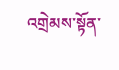འགྲེམས་སྟོན་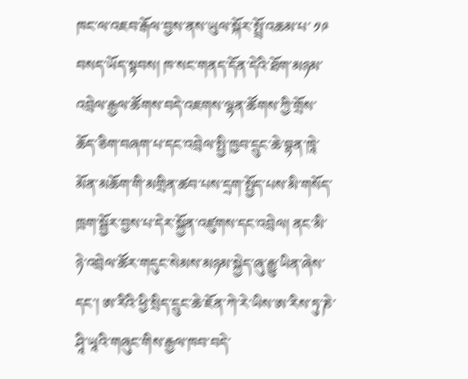ཁང་ལ་འཇབ་རྒོལ་བྱས་ནས་ཡུལ་སྐོར་སྤྲོ་འཆམ་པ་ ༡༩ བསད་ཡོད་སྟབས། ཁ་སང་གནད་དོན་དེའི་ཐོག་མཉམ་འབྲེལ་རྒྱལ་ཚོགས་བདེ་འཇགས་ལྷན་ཚོགས་ཀྱི་གྲོས་ཆོད་ཅིག་བཞག་པ་དང་འབྲེལ་སྤྱི་ཁྱབ་དྲུང་ཆེ་བྷན་ཁཱེ་མོན་མཆོག་གི་མགྲིན་ཚབ་པས་དྲག་སྤྱོད་པས་མི་གསོད་ཁྲག་སྦྱོར་བྱས་པ་དེར་སྐྱོན་འཛུགས་དང་འབྲེལ། ནང་མི་ཉེ་འབྲེལ་ཚོར་གདུང་སེམས་མཉམ་སྐྱེད་ཞུ་རྒྱུ་ཡིན་ཞེས་དང་། ཨ་རིའི་ཕྱི་སྲིད་དྲུང་ཆེ་ཇོན་ཀེ་རེ་ཡིས་ཨ་རིས་ཏུ་ཎེ་ཤཱི་ཡཱའི་གཞུང་གིས་རྒྱལ་ཁབ་བདེ་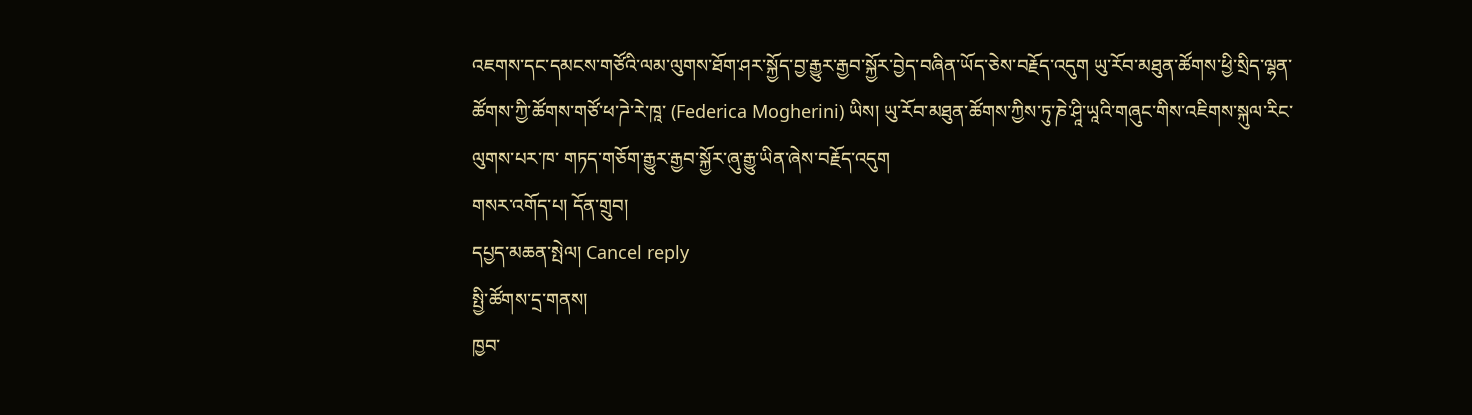འཇགས་དང་དམངས་གཙོའི་ལམ་ལུགས་ཐོག་ཤར་སྐྱོད་བྱ་རྒྱུར་རྒྱབ་སྐྱོར་བྱེད་བཞིན་ཡོད་ཅེས་བརྗོད་འདུག ཡུ་རོབ་མཐུན་ཚོགས་ཕྱི་སྲིད་ལྷན་ཚོགས་ཀྱི་ཚོགས་གཙོ་ཕ་ཌེ་རེ་ཁཱ་ (Federica Mogherini) ཡིས། ཡུ་རོབ་མཐུན་ཚོགས་ཀྱིས་ཏུ་ཎེ་ཤཱི་ཡཱའི་གཞུང་གིས་འཇིགས་སྐུལ་རིང་ལུགས་པར་ཁ་ གཏད་གཅོག་རྒྱུར་རྒྱབ་སྐྱོར་ཞུ་རྒྱུ་ཡིན་ཞེས་བརྗོད་འདུག
གསར་འགོད་པ། དོན་གྲུབ།
དཔྱད་མཆན་སྤེལ། Cancel reply
སྤྱི་ཚོགས་དྲ་གནས།
ཁྱབ་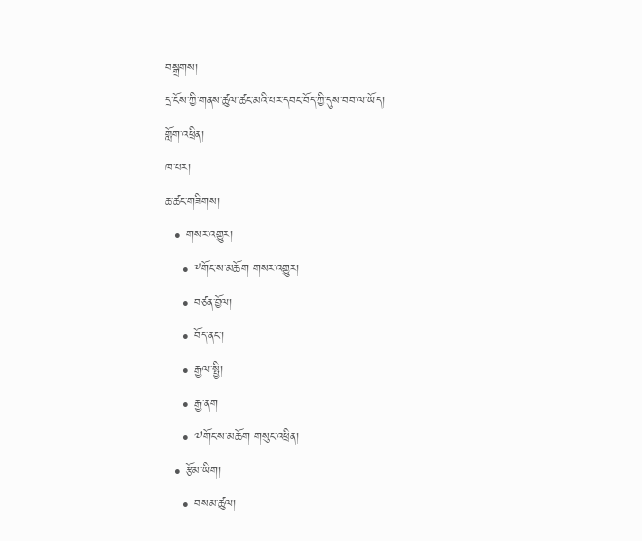བསྒྲགས།
དྲ་ངོས་ཀྱི་གནས་ཚུལ་ཚང་མའི་པར་དབང་བོད་ཀྱི་དུས་བབ་ལ་ཡོད།
གློག་འཕྲིན།
ཁ་པར།
ཆ་ཚང་གཟིགས།
  • གསར་འགྱུར།
    • ༸གོང་ས་མཆོག གསར་འགྱུར།
    • བཙན་བྱོལ།
    • བོད་ནང་།
    • རྒྱལ་སྤྱི།
    • རྒྱ་ནག
    • ༧གོང་ས་མཆོག གསུང་འཕྲིན།
  • རྩོམ་ཡིག།
    • བསམ་ཚུལ།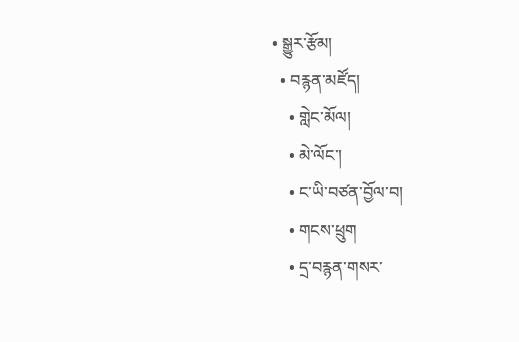• སྒྱུར་རྩོམ།
  • བརྙན་མཛོད།
    • གླེང་མོལ།
    • མེ་ལོང་།
    • ང་ཡི་བཙན་བྱོལ་བ།
    • གངས་ཕྲུག
    • དྲ་བརྙན་གསར་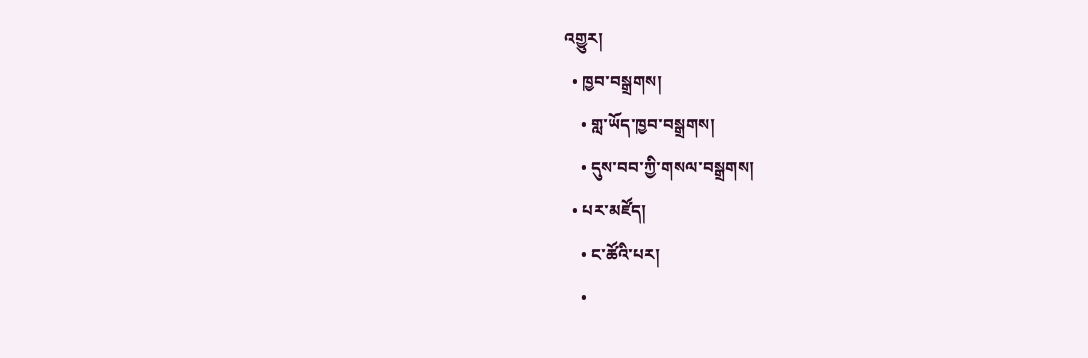འགྱུར།
  • ཁྱབ་བསྒྲགས།
    • གླ་ཡོད་ཁྱབ་བསྒྲགས།
    • དུས་བབ་ཀྱི་གསལ་བསྒྲགས།
  • པར་མཛོད།
    • ང་ཚོའི་པར།
    •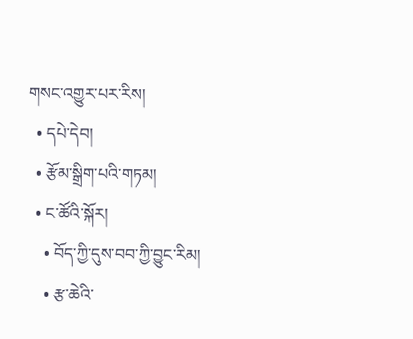གསང་འགྱུར་པར་རིས།
  • དཔེ་དེབ།
  • རྩོམ་སྒྲིག་པའི་གཏམ།
  • ང་ཚོའི་སྐོར།
    • བོད་ཀྱི་དུས་བབ་ཀྱི་བྱུང་རིམ།
    • རྩ་ཆེའི་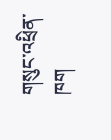གསུང་འཕྲིན་ཁག